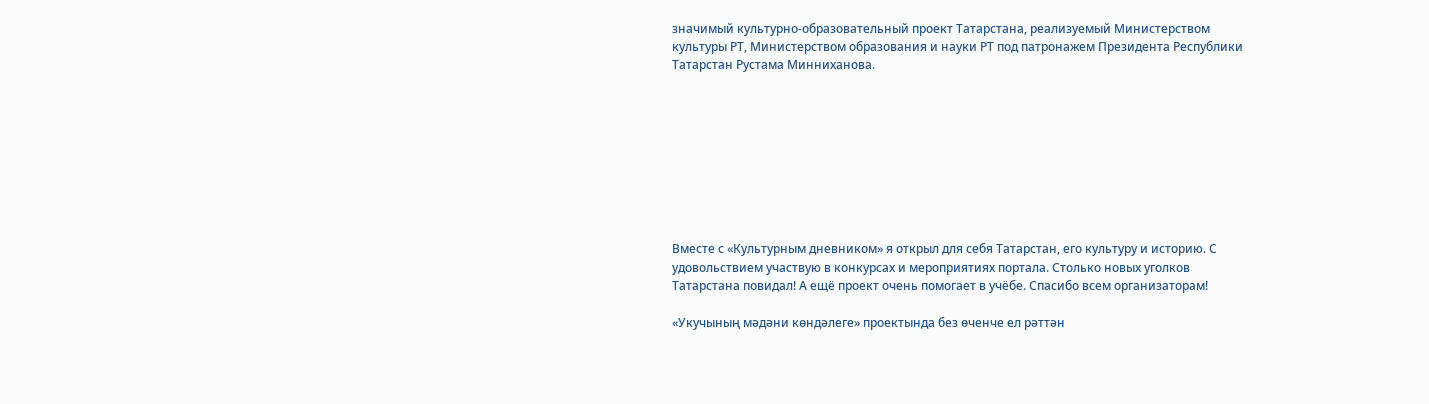значимый культурно-образовательный проект Татарстана, реализуемый Министерством культуры РТ, Министерством образования и науки РТ под патронажем Президента Республики Татарстан Рустама Минниханова.









Вместе с «Культурным дневником» я открыл для себя Татарстан, его культуру и историю. С удовольствием участвую в конкурсах и мероприятиях портала. Столько новых уголков Татарстана повидал! А ещё проект очень помогает в учёбе. Спасибо всем организаторам!

«Укучының мәдәни көндәлеге» проектында без өченче ел рәттән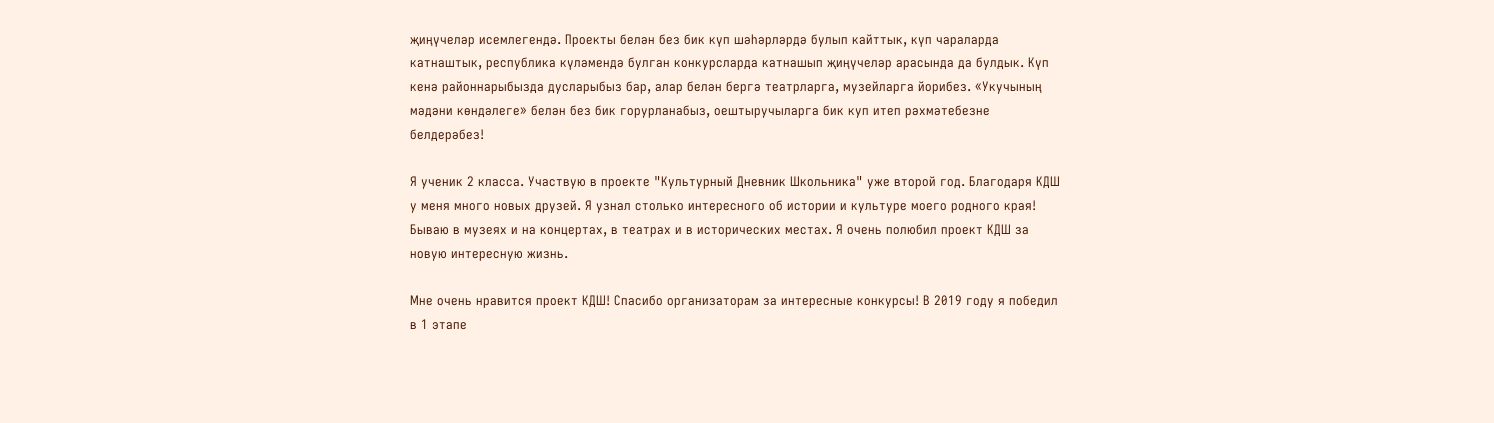җиңүчеләр исемлегендә. Проекты белән без бик күп шәһәрләрдә булып кайттык, күп чараларда катнаштык, республика күләмендә булган конкурсларда катнашып җиңүчеләр арасында да булдык. Күп кенә районнарыбызда дусларыбыз бар, алар белән бергә театрларга, музейларга йорибез. «Укучының мәдәни көндәлеге» белән без бик горурланабыз, оештыручыларга бик куп итеп рәхмәтебезне белдерәбез!

Я ученик 2 класса. Участвую в проекте "Культурный Дневник Школьника" уже второй год. Благодаря КДШ у меня много новых друзей. Я узнал столько интересного об истории и культуре моего родного края! Бываю в музеях и на концертах, в театрах и в исторических местах. Я очень полюбил проект КДШ за новую интересную жизнь.

Мне очень нравится проект КДШ! Спасибо организаторам за интересные конкурсы! В 2019 году я победил в 1 этапе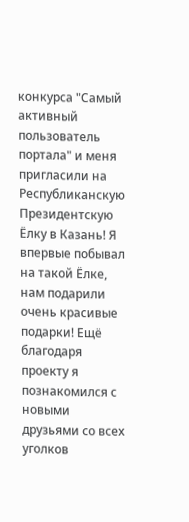конкурса "Самый активный пользователь портала" и меня пригласили на Республиканскую Президентскую Ёлку в Казань! Я впервые побывал на такой Ёлке, нам подарили очень красивые подарки! Ещё благодаря проекту я познакомился с новыми друзьями со всех уголков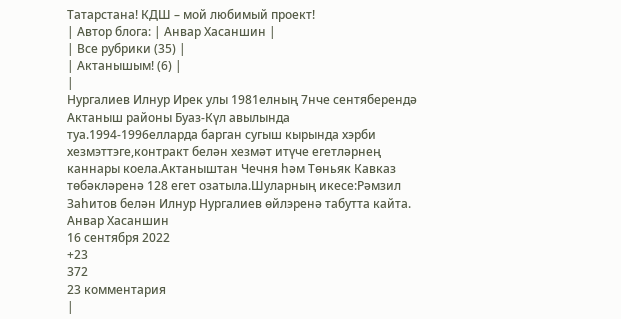Татарстана! КДШ – мой любимый проект!
| Автор блога: | Анвар Хасаншин |
| Все рубрики (35) |
| Актанышым! (6) |
|
Нургалиев Илнур Ирек улы 1981елның 7нче сентяберендә Актаныш районы Буаз-Күл авылында туа.1994-1996елларда барган сугыш кырында хэрби хезмэттэге,контракт белән хезмәт итүче егетләрнең каннары коела.Актаныштан Чечня һәм Төньяк Кавказ төбәкләренә 128 егет озатыла.Шуларның икесе:Рәмзил Заһитов белән Илнур Нургалиев өйлэренә табутта кайта.
Анвар Хасаншин
16 сентября 2022
+23
372
23 комментария
|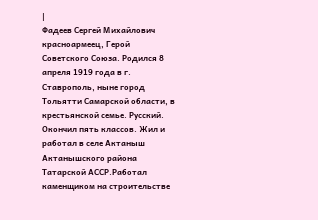|
Фадеев Сергей Михайлович красноармеец, Герой Советского Союза. Родился 8 апреля 1919 года в г. Ставрополь, ныне город Тольятти Самарской области, в крестьянской семье. Русский. Окончил пять классов. Жил и работал в селе Актаныш Актанышского района Татарской АССР.Работал каменщиком на строительстве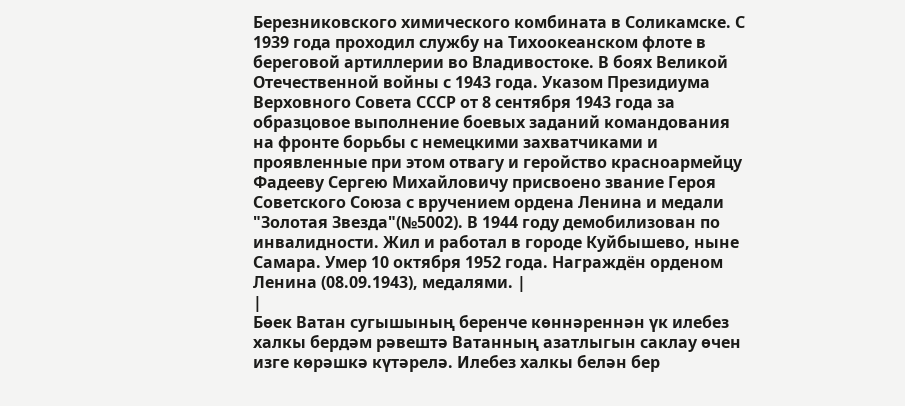Березниковского химического комбината в Соликамске. С 1939 года проходил службу на Тихоокеанском флоте в береговой артиллерии во Владивостоке. В боях Великой Отечественной войны с 1943 года. Указом Президиума Верховного Совета СССР от 8 сентября 1943 года за образцовое выполнение боевых заданий командования на фронте борьбы с немецкими захватчиками и проявленные при этом отвагу и геройство красноармейцу Фадееву Сергею Михайловичу присвоено звание Героя Советского Союза с вручением ордена Ленина и медали "Золотая Звезда"(№5002). В 1944 году демобилизован по инвалидности. Жил и работал в городе Куйбышево, ныне Самара. Умер 10 октября 1952 года. Награждён орденом Ленина (08.09.1943), медалями. |
|
Бөек Ватан сугышының беренче көннәреннән үк илебез халкы бердәм рәвештә Ватанның азатлыгын саклау өчен изге көрәшкә күтәрелә. Илебез халкы белән бер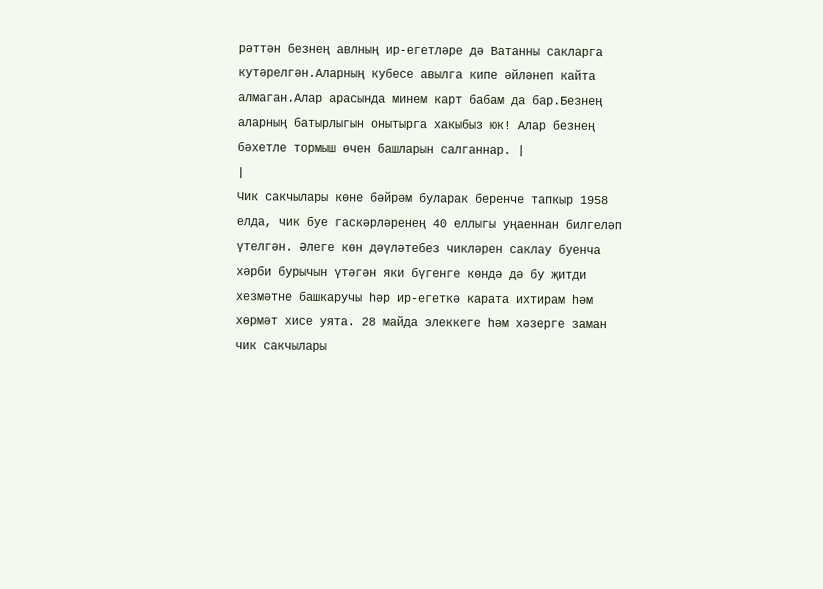рәттән безнең авлның ир-егетләре дә Ватанны сакларга кутәрелгән.Аларның кубесе авылга кипе әйләнеп кайта алмаган.Алар арасында минем карт бабам да бар.Безнең аларның батырлыгын онытырга хакыбыз юк! Алар безнең бәхетле тормыш өчен башларын салганнар. |
|
Чик сакчылары көне бәйрәм буларак беренче тапкыр 1958 елда, чик буе гаскәрләренең 40 еллыгы уңаеннан билгеләп үтелгән. Әлеге көн дәүләтебез чикләрен саклау буенча хәрби бурычын үтәгән яки бүгенге көндә дә бу җитди хезмәтне башкаручы һәр ир-егеткә карата ихтирам һәм хөрмәт хисе уята. 28 майда элеккеге һәм хәзерге заман чик сакчылары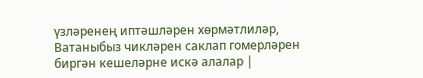үзләренең иптәшләрен хөрмәтлиләр, Ватаныбыз чикләрен саклап гомерләрен биргән кешеләрне искә алалар |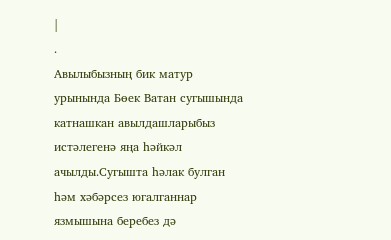|
.
Авылыбызның бик матур урынында Бөек Ватан сугышында катнашкан авылдашларыбыз истәлегенә яңа һәйкәл ачылды.Сугышта һәлак булган һәм хәбәрсез югалганнар язмышына беребез дә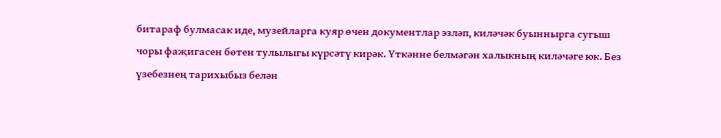битараф булмасак иде, музейларга куяр өчен документлар эзләп, киләчәк буыннырга сугыш чоры фаҗигасен бөтен тулылыгы күрсәтү кирәк. Үткәнне белмәгән халыкның киләчәге юк. Без үзебезнең тарихыбыз белән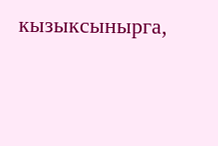кызыксынырга,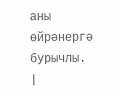аны өйрәнергә бурычлы. |